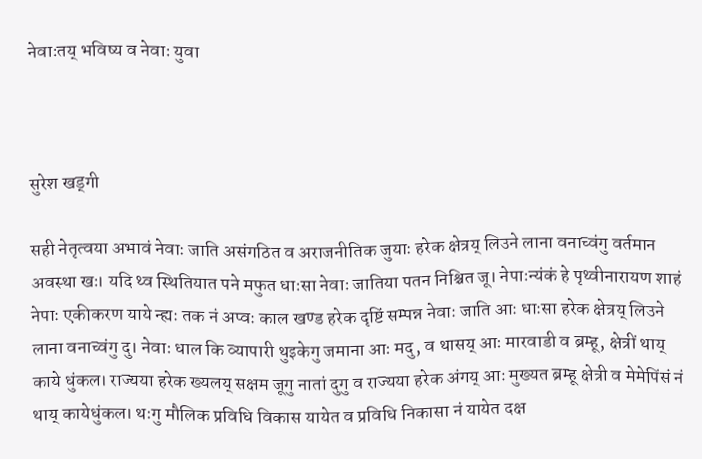नेवाःतय् भविष्य व नेवाः युवा



सुरेश खड्गी

सही नेतृत्वया अभावं नेवाः जाति असंगठित व अराजनीतिक जुयाः हरेक क्षेत्रय् लिउने लाना वनाच्वंगु वर्तमान अवस्था खः। यदि थ्व स्थितियात पने मफुत धाःसा नेवाः जातिया पतन निश्चित जू। नेपाःन्यंकं हे पृथ्वीनारायण शाहं नेपाः एकीकरण याये न्ह्यः तक नं अप्वः काल खण्ड हरेक दृष्टिं सम्पन्न नेवाः जाति आः धाःसा हरेक क्षेत्रय् लिउने लाना वनाच्वंगु दु। नेवाः धाल कि व्यापारी थुइकेगु जमाना आः मदु, व थासय् आः मारवाडी व ब्रम्हू, क्षेत्रीं थाय् काये धुंकल। राज्यया हरेक ख्यलय् सक्षम जूगु नातां दुगु व राज्यया हरेक अंगय् आः मुख्यत ब्रम्हू क्षेत्री व मेमेपिंसं नं थाय् कायेधुंकल। थःगु मौलिक प्रविधि विकास यायेत व प्रविधि निकासा नं यायेत दक्ष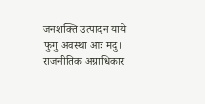जनशक्ति उत्पादन याये फुगु अवस्था आः मदु। राजनीतिक अग्राधिकार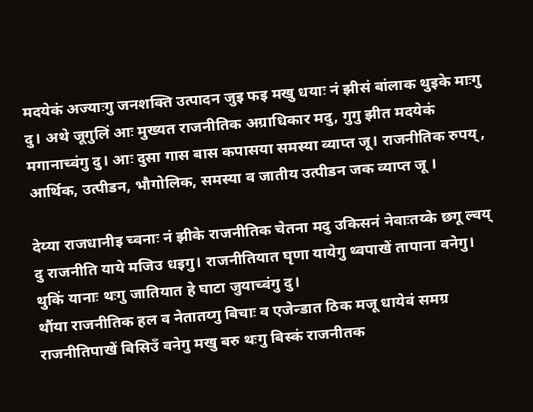मदयेकं अज्याःगु जनशक्ति उत्पादन जुइ फइ मखु धयाः नं झीसं बांलाक थुइके माःगु दु। अथे जूगुलिं आः मुख्यत राजनीतिक अग्राधिकार मदु, गुगु झीत मदयेकं मगानाच्वंगु दु। आः दुसा गास बास कपासया समस्या व्याप्त जू। राजनीतिक रुपय्, आर्थिक, उत्पीडन, भौगोलिक, समस्या व जातीय उत्पीडन जक व्याप्त जू ।

देय्या राजधानीइ च्वनाः नं झीके राजनीतिक चेतना मदु उकिसनं नेवाःतय्के छगू ल्वय् दु राजनीति याये मजिउ धइगु। राजनीतियात घृणा यायेगु थ्वपाखें तापाना वनेगु। थुकिं यानाः थःगु जातियात हे घाटा जुयाच्वंगु दु।
थौंया राजनीतिक हल व नेतातय्गु बिचाः व एजेन्डात ठिक मजू धायेवं समग्र राजनीतिपाखें बिसिउँ वनेगु मखु बरु थःगु बिस्कं राजनीतक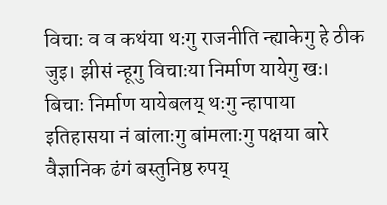विचाः व व कथंया थःगु राजनीति न्ह्याकेगु हे ठीक जुइ। झीसं न्हूगु विचाःया निर्माण यायेगु खः। बिचाः निर्माण यायेबलय् थःगु न्हापाया इतिहासया नं बांलाःगु बांमलाःगु पक्षया बारे वैज्ञानिक ढंगं बस्तुनिष्ठ रुपय्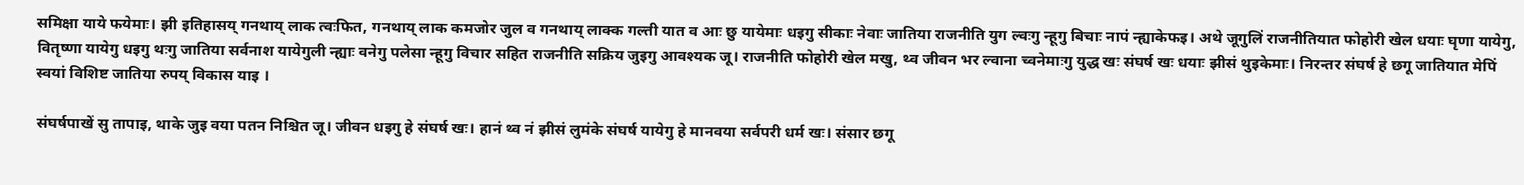समिक्षा याये फयेमाः। झी इतिहासय् गनथाय् लाक त्वःफित, गनथाय् लाक कमजोर जुल व गनथाय् लाक्क गल्ती यात व आः छु यायेमाः धइगु सीकाः नेवाः जातिया राजनीति युग ल्वःगु न्हूगु बिचाः नापं न्ह्याकेफइ। अथे जूगुलिं राजनीतियात फोहोरी खेल धयाः घृणा यायेगु, वितृष्णा यायेगु धइगु थःगु जातिया सर्वनाश यायेगुली न्ह्याः वनेगु पलेसा न्हूगु विचार सहित राजनीति सक्रिय जुइगु आवश्यक जू। राजनीति फोहोरी खेल मखु, थ्व जीवन भर ल्वाना च्वनेमाःगु युद्ध खः संघर्ष खः धयाः झीसं थुइकेमाः। निरन्तर संघर्ष हे छगू जातियात मेपिं स्वयां विशिष्ट जातिया रुपय् विकास याइ ।

संघर्षपाखें सु तापाइ, थाके जुइ वया पतन निश्चित जू। जीवन धइगु हे संघर्ष खः। हानं थ्व नं झीसं लुमंके संघर्ष यायेगु हे मानवया सर्वपरी धर्म खः। संसार छगू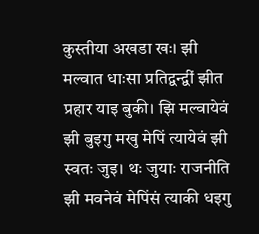कुस्तीया अखडा खः। झी मल्वात धाःसा प्रतिद्वन्द्वीं झीत प्रहार याइ बुकी। झि मल्वायेवं झी बुइगु मखु मेपिं त्यायेवं झी स्वतः जुइ। थः जुयाः राजनीति झी मवनेवं मेपिंसं त्याकी धइगु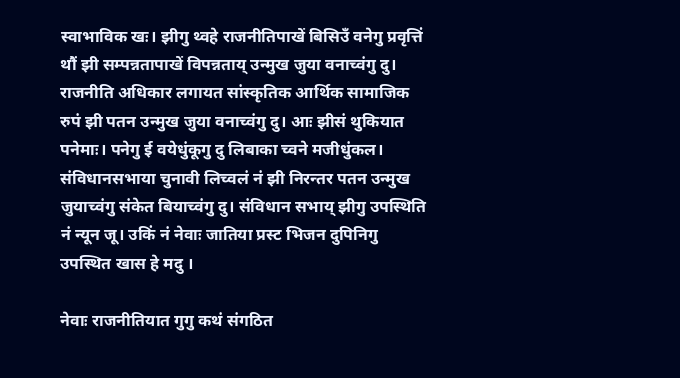स्वाभाविक खः। झीगु थ्वहे राजनीतिपाखें बिसिउँ वनेगु प्रवृत्तिं थौं झी सम्पन्नतापाखें विपन्नताय् उन्मुख जुया वनाच्वंगु दु। राजनीति अधिकार लगायत सांस्कृतिक आर्थिक सामाजिक रुपं झी पतन उन्मुख जुया वनाच्वंगु दु। आः झीसं थुकियात पनेमाः। पनेगु ई वयेधुंकूगु दु लिबाका च्वने मजीधुंकल। संविधानसभाया चुनावी लिच्वलं नं झी निरन्तर पतन उन्मुख जुयाच्वंगु संकेत बियाच्वंगु दु। संविधान सभाय् झीगु उपस्थिति नं न्यून जू। उकिं नं नेवाः जातिया प्रस्ट भिजन दुपिनिगु उपस्थित खास हे मदु ।

नेवाः राजनीतियात गुगु कथं संगठित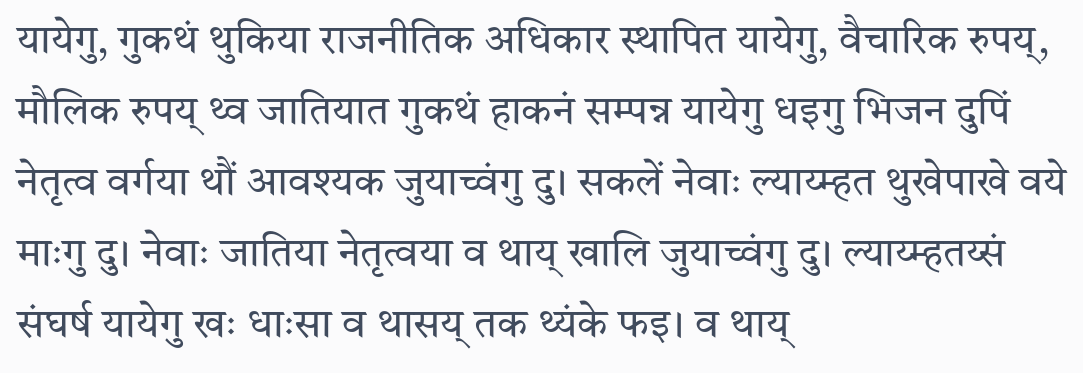यायेगु, गुकथं थुकिया राजनीतिक अधिकार स्थापित यायेगु, वैचारिक रुपय्, मौलिक रुपय् थ्व जातियात गुकथं हाकनं सम्पन्न यायेगु धइगु भिजन दुपिं नेतृत्व वर्गया थौं आवश्यक जुयाच्वंगु दु। सकलें नेवाः ल्याय्म्हत थुखेपाखे वये माःगु दु। नेवाः जातिया नेतृत्वया व थाय् खालि जुयाच्वंगु दु। ल्याय्म्हतय्सं संघर्ष यायेगु खः धाःसा व थासय् तक थ्यंके फइ। व थाय्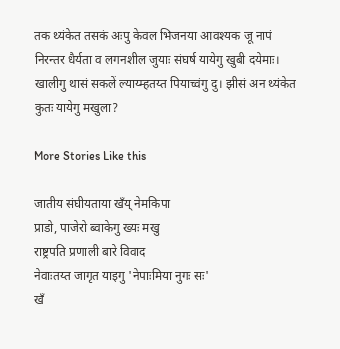तक थ्यंकेत तसकं अःपु केवल भिजनया आवश्यक जू नापं निरन्तर धैर्यता व लगनशील जुयाः संघर्ष यायेगु खुबी दयेमाः। खालीगु थासं सकलें ल्याय्म्हतय्त पियाच्वंगु दु। झीसं अन थ्यंकेत कुतः यायेगु मखुला?

More Stories Like this

जातीय संघीयताया खँय् नेमकिपा
प्राडो, पाजेरो ब्वाकेगु ख्यः मखु
राष्ट्रपति प्रणाली बारे विवाद
नेवाःतय्त जागृत याइगु 'नेपाःमिया नुगः सः'
खँ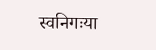स्वनिगःया